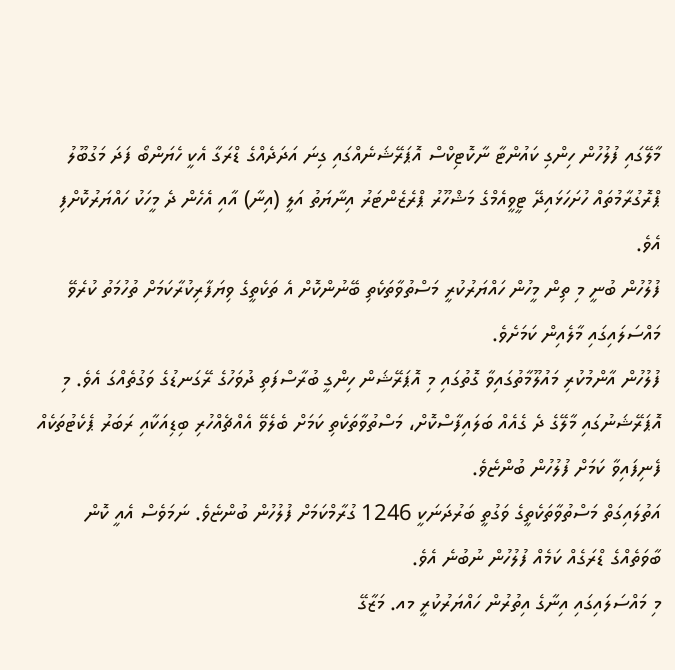މާލޭގައި ފުލުހުން ހިންގި ކައުންޓާ ނާކޮޓިކްސް އޮޕަރޭޝަނެއްގައި ގިނަ އަދަދެއްގެ ޑްރަގާ އެކީ ހެޔަންބޯ ފަދަ މަގުބޫލު ޕްރޮގުރާމުތައް ހުށަހަޅައިދޭ ޓީވީއެމްގެ މަޝްހޫރު ޕްރެޒެންޓަރު އިނާޔަތު އަލީ (އިނާ) އާއި އެހެން ދެ މީހަކު ހައްޔަރުކޮށްފި އެވެ.
ފުލުހުން ބުނީ މި ތިން މީހުން ހައްޔަރުކުރީ މަސްތުވާތަކެތި ބޭނުންކޮށް އެ ތަކެތީގެ ވިޔަފާރިކުރާކަމަށް ތުހުމަތު ކުރެވޭ މައްސަލައިގައި މާލެއިން ކަމަށެވެ.
ފުލުހުން އާންމުކުރި މައުލޫމާތުގައިވާ ގޮތުގައި މި އޮޕަރޭޝަން ހިންގީ ބުރާސްފަތި ދުވަހުގެ ރޭގަނޑުގެ ވަގުތެއްގަ އެވެ. މި އޮޕަރޭޝަނުގައި މާލޭގެ ދެ ގެއެއް ބަލައިފާސްކޮށް، މަސްތުވާތަކެތި ކަމަށް ބެލެވޭ އެއްޗެއްހުރި ބިޑިއަކާއި ރަބަރު ޕެކެޓުތަކެއް ފެނިފައިވާ ކަމަށް ފުލުހުން ބުންޏެވެ.
އަތުލައިގަތް މަސްތުވާތަކެތީގެ ވަގުތީ ބަރުދަނަކީ 1246 ގުރާމްކަމަށް ފުލުހުން ބުންޏެވެ. ނަމަވެސް އެއީ ކޮން ބާވަތެއްގެ ޑްރަގެއް ކަމެއް ފުލުހުން ނުބުނެ އެވެ.
މި މައްސަލައިގައި އިނާގެ އިތުރުން ހައްޔަރުކުރީ މއ. މަޒާގޭ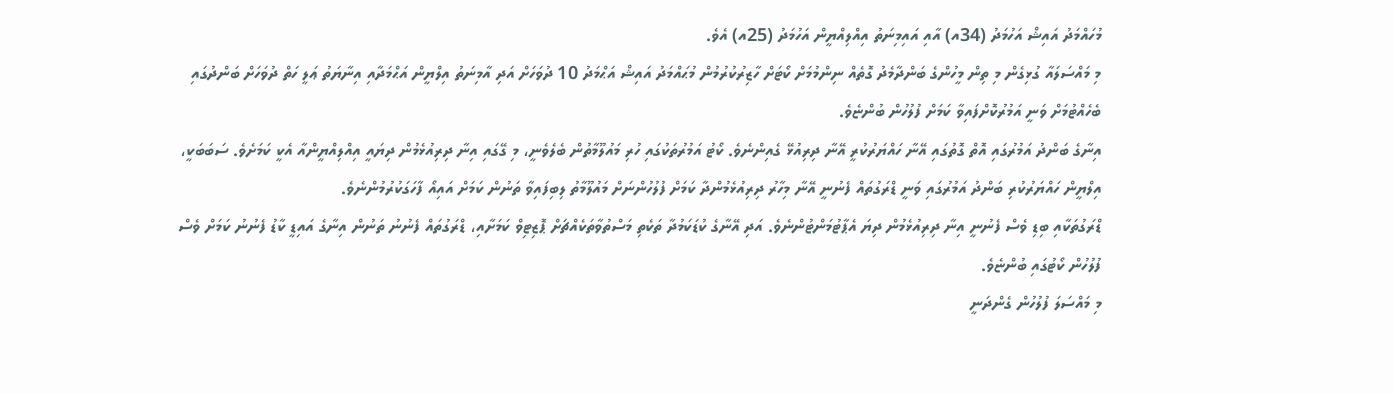މުހައްމަދު އައިޝް އަހުމަދު (34އ) އާއި އައިމިނަތު އިއްލިއްޔީން އަހުމަދު (25އ) އެވެ.
މި މައްސަލައާ ގުޅިގެން މި ތިން މީހުންގެ ބަންދާމެދު ގޮތެއް ނިންމުމަށް ކޯޓަށް ހާޒިރުކުރުމުން މުޙައްމަދު އައިޝް އަޙްމަދު 10 ދުވަހަށް އަދި އާމިނަތު އިލްޔީން އަޙްމަދާއި އިނާޔަތު ޢަލީ ހަތް ދުވަހަށް ބަންދުގައި ބެހެއްޓުމަށް ވަނީ އަމުރުކޮށްފައިވާ ކަމަށް ފުލުހުން ބުންޏެވެ.
އިނާގެ ބަންދު އަމުރުގައި އޮތް ގޮތުގައި އޭނާ ހައްޔަރުކުރީ އޭނާ ދިރިއުޅޭ ގެއިންނެވެ. ކޯޓު އަމުރުތަކުގައި ހުރި މައުލޫމާތުން ބެލެވެނީ، މި ގޭގައި އިނާ ދިރިއުޅެމުން ދިޔައީ އިއްލިއްޔީންއާ އެކީ ކަމަށެވެ. ސަބަބަކީ، އިލްޔީން ހައްޔަރުކުރި ބަންދު އަމުރުގައި ވަނީ ޑްރަގުތައް ފެނުނީ އޭނާ މިހާރު ދިރިއުޅެމުންދާ ކަމަށް ފުލުހުންނަށް މައުލޫމާތު ލިބިފައިވާ ތަނުން ކަމަށް އައިއޯ ފާހަގަކުރުމުންނެވެ.
ޑްރަގުތަކާއި ބިޑި ވެސް ފެނުނީ އިނާ ދިރިއުޅެމުން ދިޔަ އެޕާޓުމަންޓުންނެވެ. އަދި އޭނާގެ ކުޑަކަމުދާ ތަކެތި މަސްތުވާތަކެއްޗަށް ޕޮޒިޓިވް ކަމަށާއި، ޑްރަގުތައް ފެނުނު ތަނުން އިނާގެ އައިޑީ ކާޑު ފެނުނު ކަމަށް ވެސް ފުލުހުން ކޯޓުގައި ބުންޏެވެ.
މި މައްސަލަ ފުލުހުން ގެންދަނީ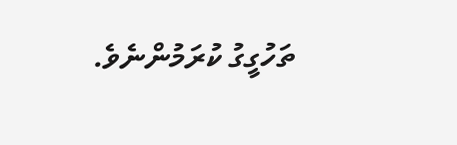ތަހުގީގު ކުރަމުންނެވެ.